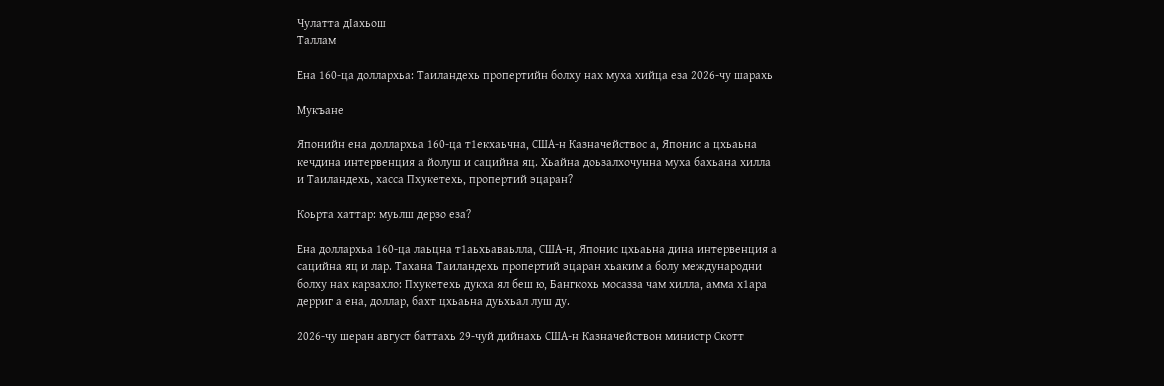Чулатта дӀахьош
Таллам

Ена 160-ца доллархьа: Таиландехь пропертийн болху нах муха хийца еза 2026-чу шарахь

Мукъане

Японийн ена доллархьа 160-ца т1екхаьчна, США-н Казначействос а, Японис а цхьаьна кечдина интервенция а йолуш и сацийна яц. Хьайна доьзалхочунна муха бахьана хилла и Таиландехь, хасса Пхукетехь, пропертий эцаран?

Коьрта хаттар: муьлш дерзо еза?

Ена доллархьа 160-ца лаьцна т1аьхьаваьлла, США-н, Японис цхьаьна дина интервенция а сацийна яц и лар. Тахана Таиландехь пропертий эцаран хьаким а болу международни болху нах карзахло: Пхукетехь дукха ял беш ю, Бангкохь мосазза чам хилла, амма х1ара дерриг а ена, доллар, бахт цхьаьна дуьхьал луш ду.

2026-чу шеран август баттахь 29-чуй дийнахь США-н Казначействон министр Скотт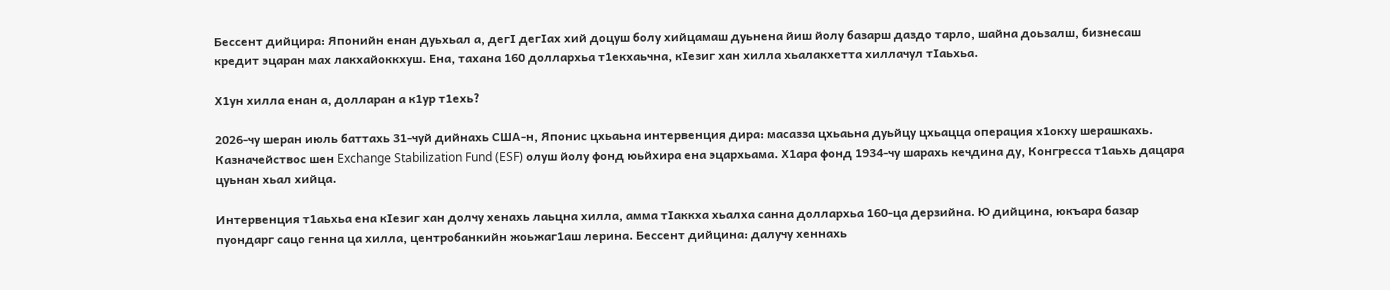Бессент дийцира: Японийн енан дуьхьал а, дегI дегIах хий доцуш болу хийцамаш дуьнена йиш йолу базарш даздо тарло, шайна доьзалш, бизнесаш кредит эцаран мах лакхайоккхуш. Ена, тахана 160 доллархьа т1екхаьчна, кIезиг хан хилла хьалакхетта хиллачул тIаьхьа.

Х1ун хилла енан а, долларан а к1ур т1ехь?

2026-чу шеран июль баттахь 31-чуй дийнахь США-н, Японис цхьаьна интервенция дира: масазза цхьаьна дуьйцу цхьацца операция х1окху шерашкахь. Казначействос шен Exchange Stabilization Fund (ESF) олуш йолу фонд юьйхира ена эцархьама. Х1ара фонд 1934-чу шарахь кечдина ду, Конгресса т1аьхь дацара цуьнан хьал хийца.

Интервенция т1аьхьа ена кIезиг хан долчу хенахь лаьцна хилла, амма тIаккха хьалха санна доллархьа 160-ца дерзийна. Ю дийцина, юкъара базар пуондарг сацо генна ца хилла, центробанкийн жоьжаг1аш лерина. Бессент дийцина: далучу хеннахь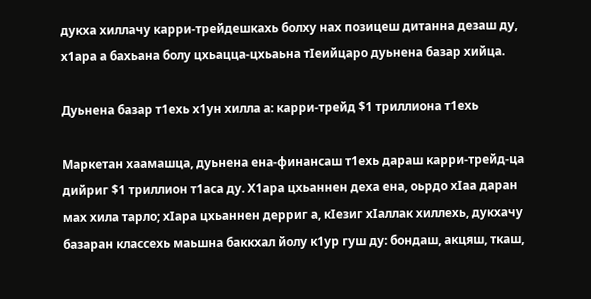дукха хиллачу карри-трейдешкахь болху нах позицеш дитанна дезаш ду, х1ара а бахьана болу цхьацца-цхьаьна тIеийцаро дуьнена базар хийца.

Дуьнена базар т1ехь х1ун хилла а: карри-трейд $1 триллиона т1ехь

Маркетан хаамашца, дуьнена ена-финансаш т1ехь дараш карри-трейд-ца дийриг $1 триллион т1аса ду. Х1ара цхьаннен деха ена, оьрдо хIаа даран мах хила тарло; хIара цхьаннен дерриг а, кIезиг хIаллак хиллехь, дукхачу базаран классехь маьшна баккхал йолу к1ур гуш ду: бондаш, акцяш, ткаш,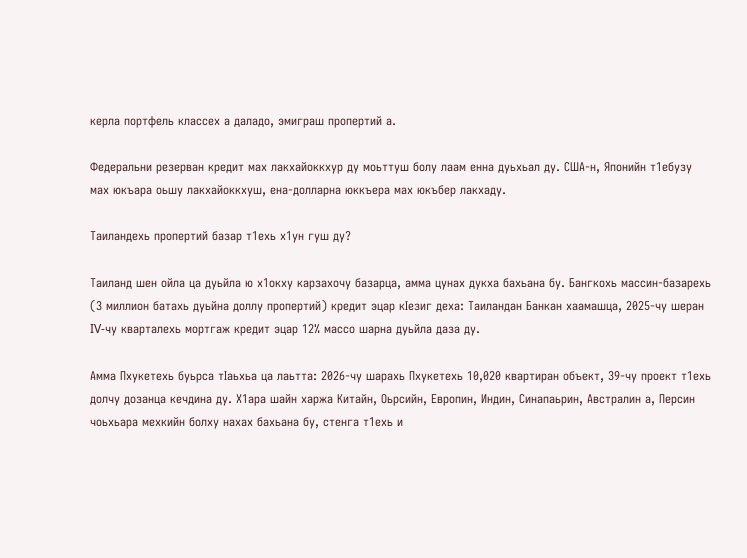керла портфель классех а даладо, эмиграш пропертий а.

Федеральни резерван кредит мах лакхайоккхур ду моьттуш болу лаам енна дуьхьал ду. США-н, Японийн т1ебузу мах юкъара оьшу лакхайоккхуш, ена-долларна юккъера мах юкъбер лакхаду.

Таиландехь пропертий базар т1ехь х1ун гуш ду?

Таиланд шен ойла ца дуьйла ю х1окху карзахочу базарца, амма цунах дукха бахьана бу. Бангкохь массин-базарехь (3 миллион батахь дуьйна доллу пропертий) кредит эцар кIезиг деха: Таиландан Банкан хаамашца, 2025-чу шеран IV-чу кварталехь мортгаж кредит эцар 12% массо шарна дуьйла даза ду.

Амма Пхукетехь буьрса тIаьхьа ца лаьтта: 2026-чу шарахь Пхукетехь 10,020 квартиран объект, 39-чу проект т1ехь долчу дозанца кечдина ду. Х1ара шайн харжа Китайн, Оьрсийн, Европин, Индин, Синапаьрин, Австралин а, Персин чоьхьара мехкийн болху нахах бахьана бу, стенга т1ехь и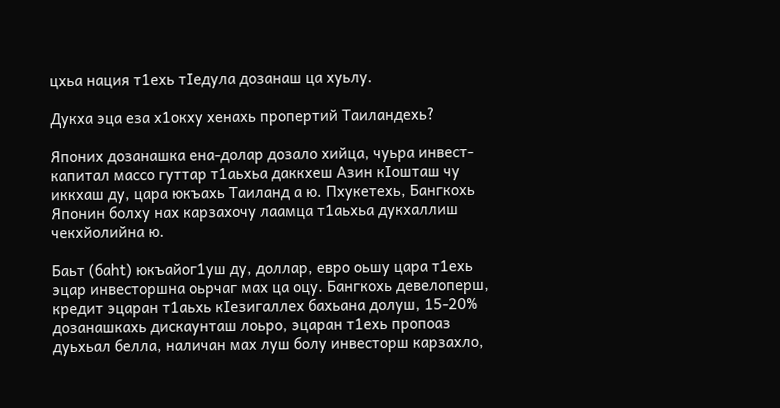цхьа нация т1ехь тIедула дозанаш ца хуьлу.

Дукха эца еза х1окху хенахь пропертий Таиландехь?

Японих дозанашка ена-долар дозало хийца, чуьра инвест-капитал массо гуттар т1аьхьа даккхеш Азин кIошташ чу иккхаш ду, цара юкъахь Таиланд а ю. Пхукетехь, Бангкохь Японин болху нах карзахочу лаамца т1аьхьа дукхаллиш чекхйолийна ю.

Баьт (баht) юкъайог1уш ду, доллар, евро оьшу цара т1ехь эцар инвесторшна оьрчаг мах ца оцу. Бангкохь девелоперш, кредит эцаран т1аьхь кIезигаллех бахьана долуш, 15-20% дозанашкахь дискаунташ лоьро, эцаран т1ехь пропоаз дуьхьал белла, наличан мах луш болу инвесторш карзахло,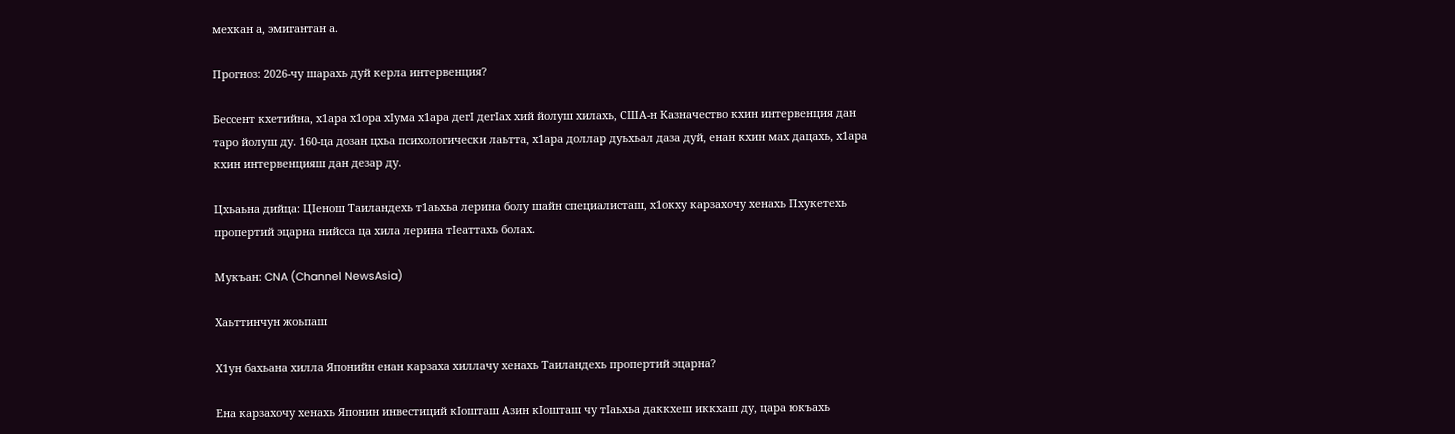мехкан а, эмигантан а.

Прогноз: 2026-чу шарахь дуй керла интервенция?

Бессент кхетийна, х1ара х1ора хIума х1ара дегI дегIах хий йолуш хилахь, США-н Казначество кхин интервенция дан таро йолуш ду. 160-ца дозан цхьа психологически лаьтта, х1ара доллар дуьхьал даза дуй, енан кхин мах дацахь, х1ара кхин интервенцияш дан дезар ду.

Цхьаьна дийца: ЦӀенош Таиландехь т1аьхьа лерина болу шайн специалисташ, х1окху карзахочу хенахь Пхукетехь пропертий эцарна нийсса ца хила лерина тIеаттахь болах.

Мукъан: CNA (Channel NewsAsia)

Хаьттинчун жоьпаш

Х1ун бахьана хилла Японийн енан карзаха хиллачу хенахь Таиландехь пропертий эцарна?

Ена карзахочу хенахь Японин инвестиций кIошташ Азин кIошташ чу тIаьхьа даккхеш иккхаш ду, цара юкъахь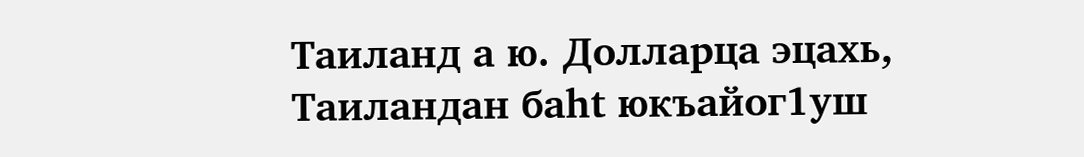Таиланд а ю. Долларца эцахь, Таиландан баht юкъайог1уш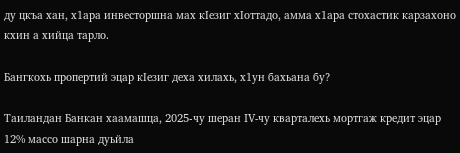ду цкъа хан, х1ара инвесторшна мах кIезиг хIоттадо, амма х1ара стохастик карзахоно кхин а хийца тарло.

Бангкохь пропертий эцар кIезиг деха хилахь, х1ун бахьана бу?

Таиландан Банкан хаамашца, 2025-чу шеран IV-чу кварталехь мортгаж кредит эцар 12% массо шарна дуьйла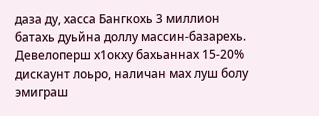даза ду, хасса Бангкохь 3 миллион батахь дуьйна доллу массин-базарехь. Девелоперш х1окху бахьаннах 15-20% дискаунт лоьро, наличан мах луш болу эмиграш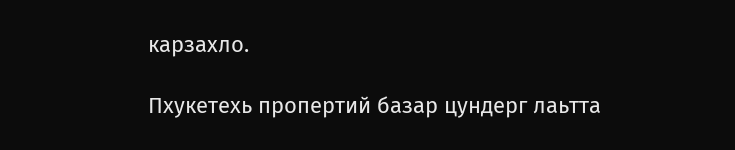карзахло.

Пхукетехь пропертий базар цундерг лаьтта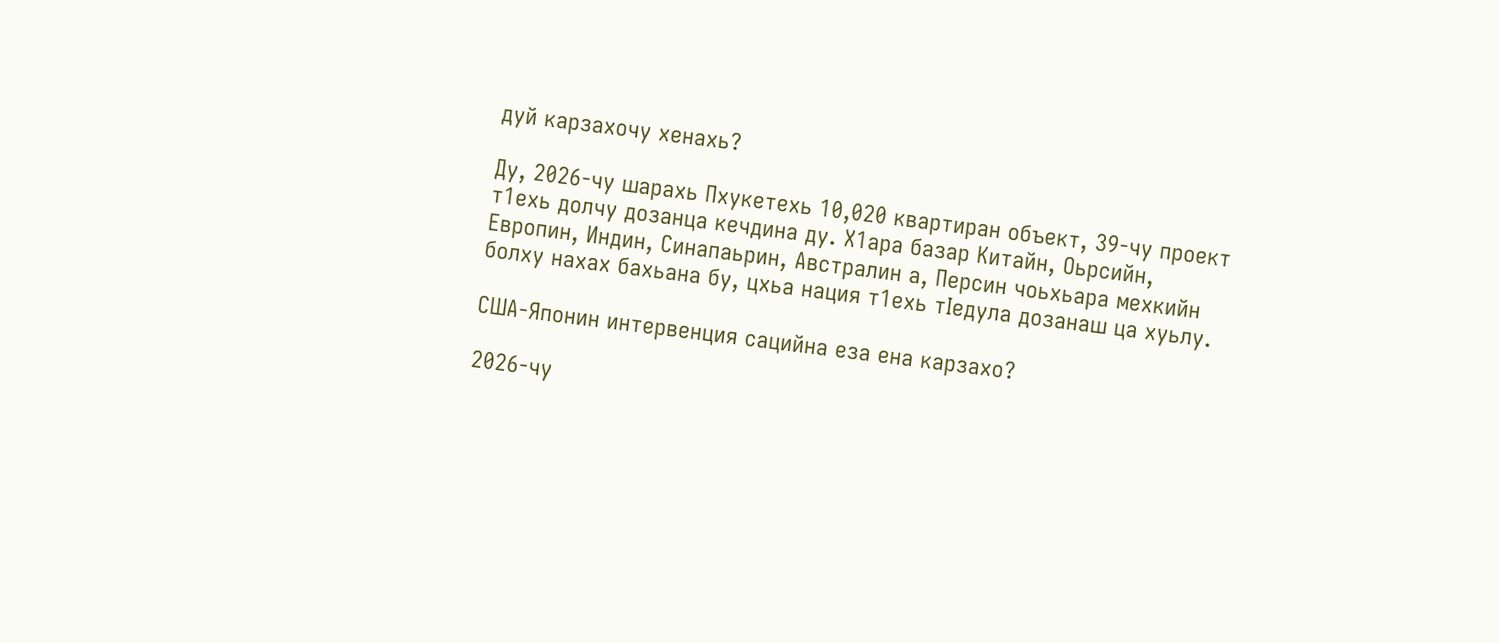дуй карзахочу хенахь?

Ду, 2026-чу шарахь Пхукетехь 10,020 квартиран объект, 39-чу проект т1ехь долчу дозанца кечдина ду. Х1ара базар Китайн, Оьрсийн, Европин, Индин, Синапаьрин, Австралин а, Персин чоьхьара мехкийн болху нахах бахьана бу, цхьа нация т1ехь тIедула дозанаш ца хуьлу.

США-Японин интервенция сацийна еза ена карзахо?

2026-чу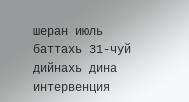шеран июль баттахь 31-чуй дийнахь дина интервенция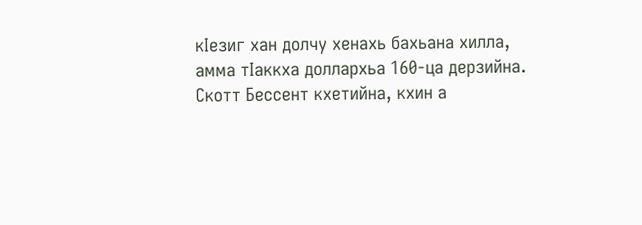кIезиг хан долчу хенахь бахьана хилла, амма тIаккха доллархьа 160-ца дерзийна. Скотт Бессент кхетийна, кхин а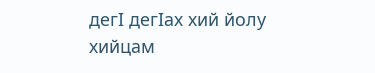дегI дегIах хий йолу хийцам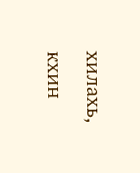хилахь, кхин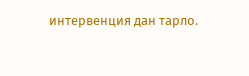интервенция дан тарло.